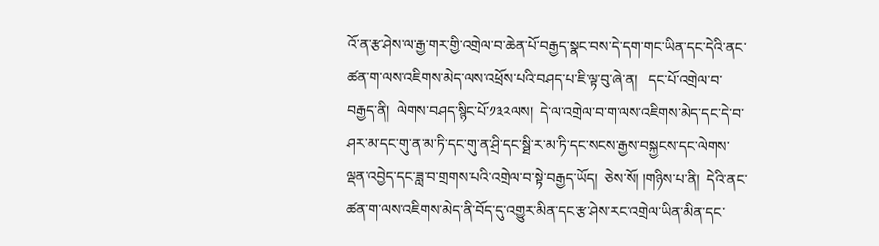འོ་ན་རྩ་ཤེས་ལ་རྒྱ་གར་གྱི་འགྲེལ་བ་ཆེན་པོ་བརྒྱད་སྣང་བས་དེ་དག་གང་ཡིན་དང་དེའི་ནང་ཚན་ག་ལས་འཇིགས་མེད་ལས་འཕྲོས་པའི་བཤད་པ་ཇི་ལྟ་བུ་ཞེ་ན།   དང་པོ་འགྲེལ་བ་བརྒྱད་ནི།  ལེགས་བཤད་སྙིང་པོ་༡༣༢ལས།  དེ་ལ་འགྲེལ་བ་ག་ལས་འཇིགས་མེད་དང་དེ་བ་ཤར་མ་དང་གུ་ན་མ་ཏི་དང་གུ་ན་ཤྲི་དང་སྠི་ར་མ་ཏི་དང་སངས་རྒྱས་བསྐྱངས་དང་ལེགས་ལྡན་འབྱེད་དང་ཟླ་བ་གྲགས་པའི་འགྲེལ་བ་སྟེ་བརྒྱད་ཡོད།  ཅེས་སོ། །གཉིས་པ་ནི།  དེའི་ནང་ཚན་ག་ལས་འཇིགས་མེད་ནི་བོད་དུ་འགྱུར་མིན་དང་རྩ་ཤེས་རང་འགྲེལ་ཡིན་མིན་དང་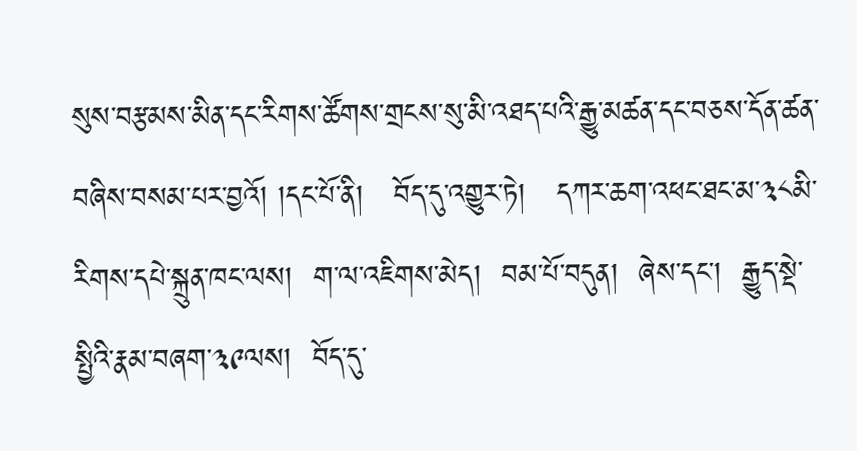སུས་བརྩམས་མིན་དང་རིགས་ཚོགས་གྲངས་སུ་མི་འཐད་པའི་རྒྱུ་མཚན་དང་བཅས་དོན་ཚན་བཞིས་བསམ་པར་བྱའོ། །དང་པོ་ནི།   བོད་དུ་འགྱུར་ཏེ།   དཀར་ཆག་འཕང་ཐང་མ་༣༨མི་རིགས་དཔེ་སྐྲུན་ཁང་ལས།  ག་ལ་འཇིགས་མེད།  བམ་པོ་བདུན།  ཞེས་དང་།  རྒྱུད་སྡེ་སྤྱིའི་རྣམ་བཞག་༣༩ལས།  བོད་དུ་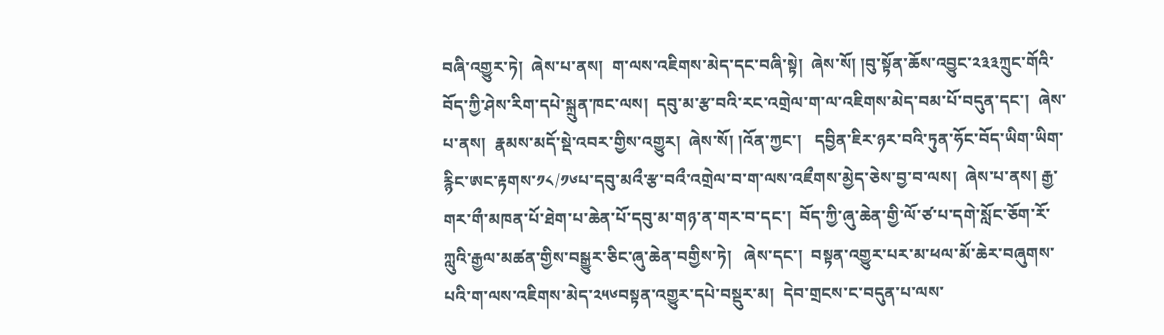བཞི་འགྱུར་ཏེ།  ཞེས་པ་ནས།  ག་ལས་འཇིགས་མེད་དང་བཞི་སྟེ།  ཞེས་སོ། །བུ་སྟོན་ཆོས་འབྱུང་༢༣༣ཀྲུང་གོའི་བོད་ཀྱི་ཤེས་རིག་དཔེ་སྐྲུན་ཁང་ལས།  དབུ་མ་རྩ་བའི་རང་འགྲེལ་ག་ལ་འཇིགས་མེད་བམ་པོ་བདུན་དང་།  ཞེས་པ་ནས།  རྣམས་མདོ་སྡེ་འབར་གྱིས་འགྱུར།  ཞེས་སོ། །འོན་ཀྱང་།   དབྱིན་ཇིར་ཉར་བའི་ཏུན་ཧོང་བོད་ཡིག་ཡིག་རྙིང་ཨང་རྟགས་༡༨/༡༦པ་དབུ་མའྀ་རྩ་བའྀ་འགྲེལ་བ་ག་ལས་འཇྀགས་མྱེད་ཅེས་བྱ་བ་ལས།  ཞེས་པ་ནས། རྒྱ་གར་གྀ་མཁན་པོ་ཐེག་པ་ཆེན་པོ་དབུ་མ་གཉ་ན་གར་བ་དང་།  བོད་ཀྱི་ཞུ་ཆེན་གྱི་ལོ་ཙ་པ་དགེ་སློང་ཅོག་རོ་ཀླུའི་རྒྱལ་མཚན་གྱིས་བསྒྱུར་ཅིང་ཞུ་ཆེན་བགྱིས་ཏེ།   ཞེས་དང་།  བསྟན་འགྱུར་པར་མ་ཕལ་མོ་ཆེར་བཞུགས་པའི་ག་ལས་འཇིགས་མེད་༢༥༦བསྟན་འགྱུར་དཔེ་བསྡུར་མ།  དེབ་གྲངས་ང་བདུན་པ་ལས་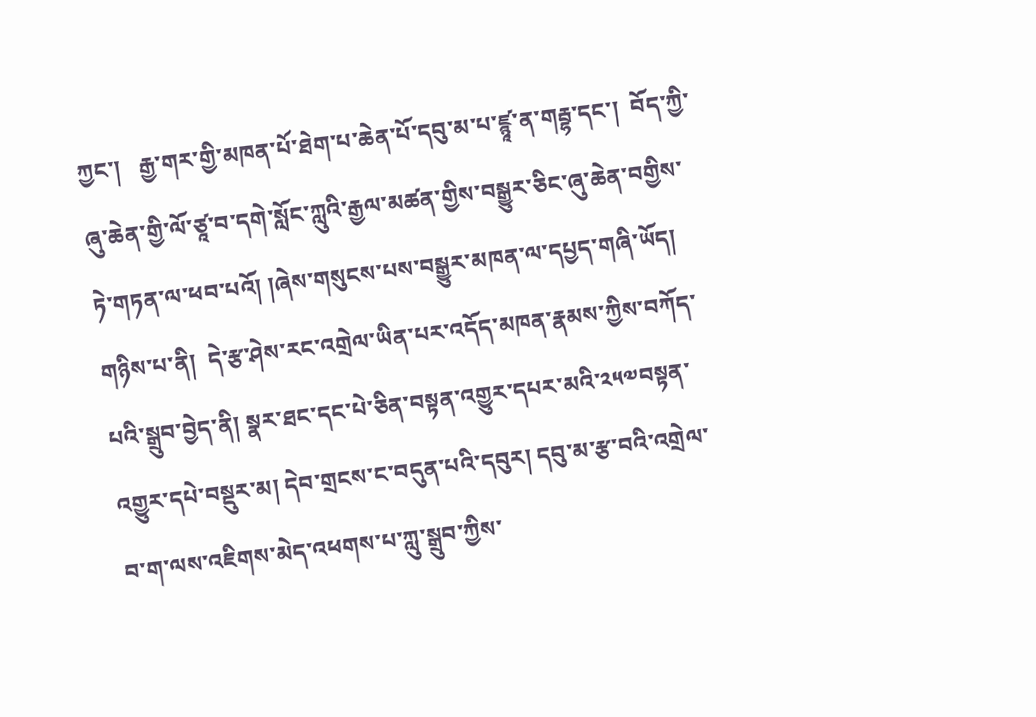ཀྱང་།   རྒྱ་གར་གྱི་མཁན་པོ་ཐེག་པ་ཆེན་པོ་དབུ་མ་པ་ཛྙཱ་ན་གརྦྷ་དང་།  བོད་ཀྱི་ཞུ་ཆེན་གྱི་ལོ་ཙཱ་བ་དགེ་སློང་ཀླུའི་རྒྱལ་མཚན་གྱིས་བསྒྱུར་ཅིང་ཞུ་ཆེན་བགྱིས་ཏེ་གཏན་ལ་ཕབ་པའོ། །ཞེས་གསུངས་པས་བསྒྱུར་མཁན་ལ་དཔྱད་གཞི་ཡོད། གཉིས་པ་ནི།  དེ་རྩ་ཤེས་རང་འགྲེལ་ཡིན་པར་འདོད་མཁན་རྣམས་ཀྱིས་བཀོད་པའི་སྒྲུབ་བྱེད་ནི། སྣར་ཐང་དང་པེ་ཅིན་བསྟན་འགྱུར་དཔར་མའི་༢༥༧བསྟན་འགྱུར་དཔེ་བསྡུར་མ། དེབ་གྲངས་ང་བདུན་པའི་དབུར། དབུ་མ་རྩ་བའི་འགྲེལ་བ་ག་ལས་འཇིགས་མེད་འཕགས་པ་ཀླུ་སྒྲུབ་ཀྱིས་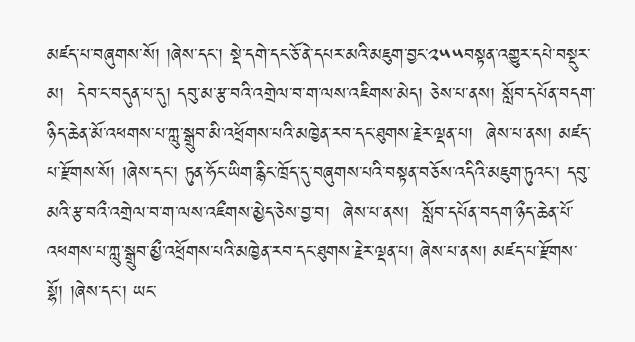མཛད་པ་བཞུགས་སོ། །ཞེས་དང་། སྡེ་དགེ་དང་ཅོ་ནེ་དཔར་མའི་མཇུག་བྱང་༢༥༥བསྟན་འགྱུར་དཔེ་བསྡུར་མ།  དེབ་ང་བདུན་པ་དུ། དབུ་མ་རྩ་བའི་འགྲེལ་བ་ག་ལས་འཇིགས་མེད། ཅེས་པ་ནས། སློབ་དཔོན་བདག་ཉིད་ཆེན་མོ་འཕགས་པ་ཀླུ་སྒྲུབ་མི་འཕྲོགས་པའི་མཁྱེན་རབ་དང་ཐུགས་རྗེར་ལྡན་པ།  ཞེས་པ་ནས། མཛད་པ་རྫོགས་སོ། །ཞེས་དང་། ཏུན་ཧོང་ཡིག་རྙིང་ཁྲོད་དུ་བཞུགས་པའི་བསྟན་བཅོས་འདིའི་མཇུག་ཏུའང་། དབུ་མའི་རྩ་བའྀ་འགྲེལ་བ་ག་ལས་འཇྀགས་མྱེད་ཅེས་བྱ་བ།  ཞེས་པ་ནས།  སློབ་དཔོན་བདག་ཉྀད་ཆེན་པོ་འཕགས་པ་ཀླུ་སྒྲུབ་མྱྀ་འཕྲོགས་པའི་མཁྱེན་རབ་དང་ཐུགས་རྗེར་ལྡན་པ། ཞེས་པ་ནས། མཛད་པ་རྫོགས་སྷོ། །ཞེས་དང་། ཡང་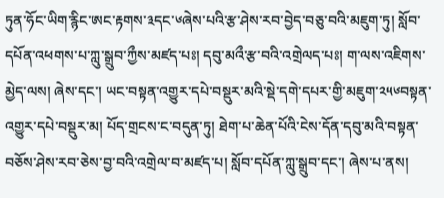ཏུན་ཧོང་ཡིག་རྙིང་ཨང་རྟགས་༣དང་༦ཞེས་པའི་རྩ་ཤེས་རབ་བྱེད་བཅུ་བའི་མཇུག་ཏུ། སློབ་དཔོན་འཕགས་པ་ཀླུ་སྒྲུབ་ཀྱྀས་མཛད་པཿ། དབུ་མའྀ་རྩ་བའི་འགྲེལད་པཿ། ག་ལས་འཇིགས་མྱེད་ལས། ཞེས་དང་། ཡང་བསྟན་འགྱུར་དཔེ་བསྡུར་མའི་སྡེ་དགེ་དཔར་གྱི་མཇུག་༢༥༦བསྟན་འགྱུར་དཔེ་བསྡུར་མ། པོད་གྲངས་ང་བདུན་ཏུ། ཐེག་པ་ཆེན་པོའི་ངེས་དོན་དབུ་མའི་བསྟན་བཅོས་ཤེས་རབ་ཅེས་བྱ་བའི་འགྲེལ་བ་མཛད་པ། སློབ་དཔོན་ཀླུ་སྒྲུབ་དང་། ཞེས་པ་ནས།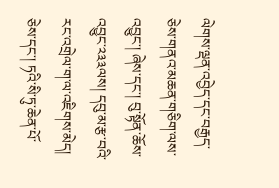ལེགས་ལྡན་འབྱེད་དང་བརྒྱད་ཅེས་གནའ་མཆན་གཅིག་ལས་འབྱུང་། ཞེས་དང་། བུ་སྟོན་ཆོས་འབྱུང་༢༣༣ལས། དབུ་མ་རྩ་བའི་རང་འགྲེལ་ག་ལ་འཇིགས་མེད། ཅེས་དང་། ཏའི་སི་ཏུ་ཆེན་པོ་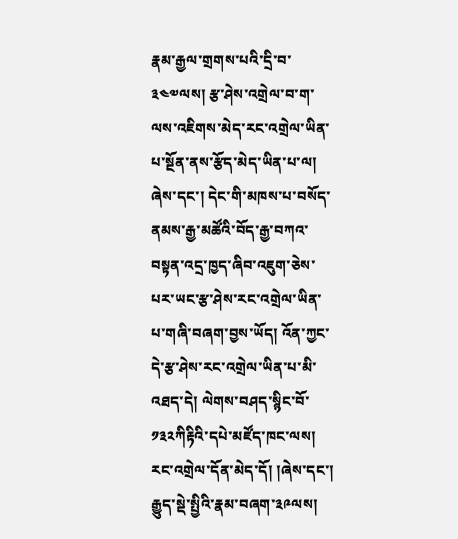རྣམ་རྒྱལ་གྲགས་པའི་དྲི་བ་༣༤༧ལས། རྩ་ཤེས་འགྲེལ་བ་ག་ལས་འཇིགས་མེད་རང་འགྲེལ་ཡིན་པ་སྔོན་ནས་རྩོད་མེད་ཡིན་པ་ལ། ཞེས་དང་། དེང་གི་མཁས་པ་བསོད་ནམས་རྒྱ་མཚོའི་བོད་རྒྱ་བཀའ་བསྟན་འདྲ་ཁྱད་ཞིབ་འཇུག་ཅེས་པར་ཡང་རྩ་ཤེས་རང་འགྲེལ་ཡིན་པ་གཞི་བཞག་བྱས་ཡོད། འོན་ཀྱང་དེ་རྩ་ཤེས་རང་འགྲེལ་ཡིན་པ་མི་འཐད་དེ། ལེགས་བཤད་སྙིང་བོ་༡༣༢ཀིརྟིའི་དཔེ་མཛོད་ཁང་ལས། རང་འགྲེལ་དོན་མེད་དོ། །ཞེས་དང་། རྒྱུད་སྡེ་སྤྱིའི་རྣམ་བཞག་༣༩ལས།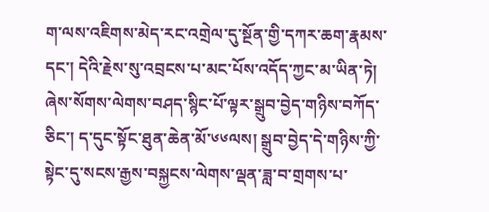ག་ལས་འཇིགས་མེད་རང་འགྲེལ་དུ་སྔོན་གྱི་དཀར་ཆག་རྣམས་དང་། དེའི་རྗེས་སུ་འབྲངས་པ་མང་པོས་འདོད་ཀྱང་མ་ཡིན་ཏེ། ཞེས་སོགས་ལེགས་བཤད་སྙིང་པོ་ལྟར་སྒྲུབ་བྱེད་གཉིས་བཀོད་ཅིང་། ད་དུང་སྟོང་ཐུན་ཆེན་མོ་༦༦ལས། སྒྲུབ་བྱེད་དེ་གཉིས་ཀྱི་སྟེང་དུ་སངས་རྒྱས་བསྐྱངས་ལེགས་ལྡན་ཟླ་བ་གྲགས་པ་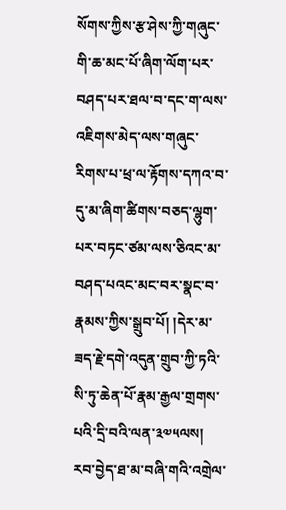སོགས་ཀྱིས་རྩ་ཤེས་ཀྱི་གཞུང་གི་ཆ་མང་པོ་ཞིག་ལོག་པར་བཤད་པར་ཐལ་བ་དང་ག་ལས་འཇིགས་མེད་ལས་གཞུང་རིགས་པ་ཕྲ་ལ་རྟོགས་དཀའ་བ་དུ་མ་ཞིག་ཚིགས་བཅད་ལྷུག་པར་བཏང་ཙམ་ལས་ཅིའང་མ་བཤད་པའང་མང་བར་སྣང་བ་རྣམས་ཀྱིས་སྒྲུབ་པོ། །དེར་མ་ཟད་རྗེ་དགེ་འདུན་གྲུབ་ཀྱི་ཏའི་སི་ཏུ་ཆེན་པོ་རྣམ་རྒྱལ་གྲགས་པའི་དྲི་བའི་ལན་༣༧༥ལས། རབ་བྱེད་ཐ་མ་བཞི་གའི་འགྲེལ་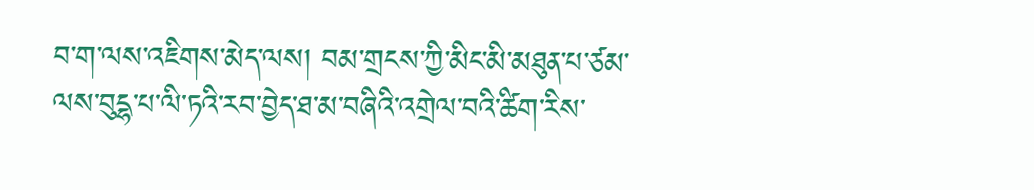བ་ག་ལས་འཇིགས་མེད་ལས། བམ་གྲངས་ཀྱི་མིང་མི་མཐུན་པ་ཙམ་ལས་བུདྷ་པ་ལི་ཏའི་རབ་བྱེད་ཐ་མ་བཞིའི་འགྲེལ་བའི་ཚིག་རིས་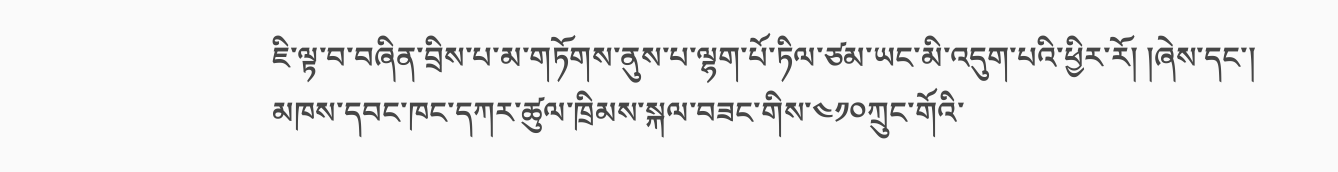ཇི་ལྟ་བ་བཞིན་བྲིས་པ་མ་གཏོགས་ནུས་པ་ལྷག་པོ་ཏིལ་ཙམ་ཡང་མི་འདུག་པའི་ཕྱིར་རོ། །ཞེས་དང་། མཁས་དབང་ཁང་དཀར་ཚུལ་ཁྲིམས་སྐལ་བཟང་གིས་༤༡༠ཀྲུང་གོའི་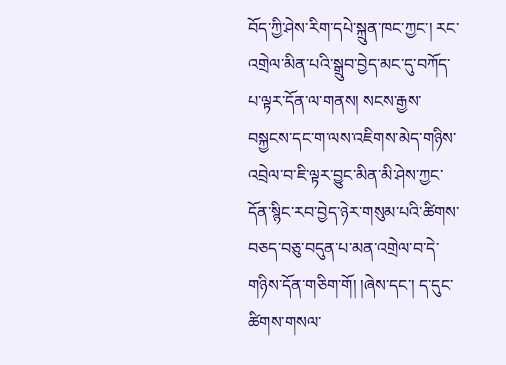བོད་ཀྱི་ཤེས་རིག་དཔེ་སྐྲུན་ཁང་ཀྱང་། རང་འགྲེལ་མིན་པའི་སྒྲུབ་བྱེད་མང་དུ་བཀོད་པ་ལྟར་དོན་ལ་གནས། སངས་རྒྱས་བསྐྱངས་དང་ག་ལས་འཇིགས་མེད་གཉིས་འབྲེལ་བ་ཇི་ལྟར་བྱུང་མིན་མི་ཤེས་ཀྱང་དོན་སྙིང་རབ་བྱེད་ཉེར་གསུམ་པའི་ཚིགས་བཅད་བཅུ་བདུན་པ་མན་འགྲེལ་བ་དེ་གཉིས་དོན་གཅིག་གོ། །ཞེས་དང་། ད་དུང་ཚིགས་གསལ་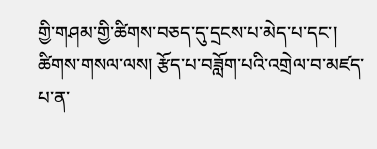གྱི་གཤམ་གྱི་ཚིགས་བཅད་དུ་དྲངས་པ་མེད་པ་དང་། ཚིགས་གསལ་ལས། རྩོད་པ་བཟློག་པའི་འགྲེལ་བ་མཛད་པ་ན་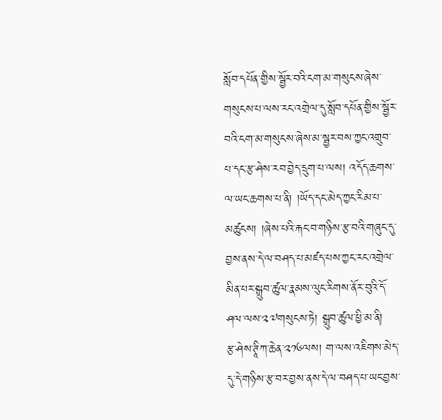སློབ་དཔོན་གྱིས་སྦྱོར་བའི་ངག་མ་གསུངས་ཞེས་གསུངས་པ་ལས་རང་འགྲེལ་དུ་སློབ་དཔོན་གྱིས་སྦྱོར་བའི་ངག་མ་གསུངས་ཞེས་མ་སྦྱར་བས་ཀྱང་འགྲུབ་པ་དང་རྩ་ཤེས་རབ་བྱེད་དྲུག་པ་ལས། འདོད་ཆགས་ལ་ཡང་ཆགས་པ་ནི། །ཡོད་དང་མེད་ཀྱང་རིམ་པ་མཚུངས། །ཞེས་པའི་རྐང་བ་གཉིས་རྩ་བའི་གཞུང་དུ་བྱས་ནས་དེ་ལ་བཤད་པ་མཛད་པས་ཀྱང་རང་འགྲེལ་མིན་པར་སྒྲུབ་ཚུལ་རྣམས་ལུང་རིགས་ནོར་བུའི་དོ་ཤལ་ལས་༢༧གསུངས་ཏེ། སྒྲུབ་ཚུལ་ཕྱི་མ་ནི།   རྩ་ཤེས་ཊཱིཀ་ཆེན་༢༡༦ལས། ག་ལས་འཇིགས་མེད་དུ་དེ་གཉིས་རྩ་བར་བྱས་ནས་དེ་ལ་བཤད་པ་ཡང་བྱས་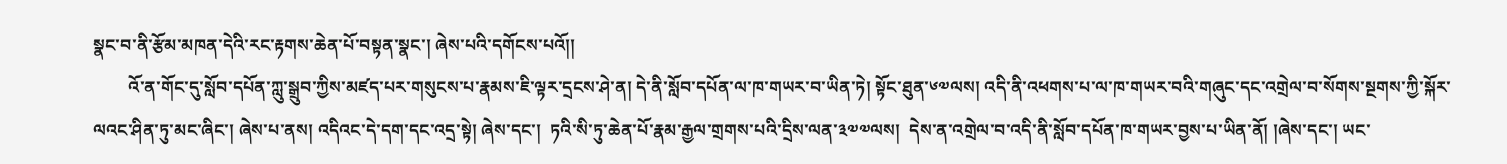སྣང་བ་ནི་རྩོམ་མཁན་དེའི་རང་རྟགས་ཆེན་པོ་བསྟན་སྣང་། ཞེས་པའི་དགོངས་པའོ།།
        འོ་ན་གོང་དུ་སློབ་དཔོན་ཀླུ་སྒྲུབ་ཀྱིས་མཛད་པར་གསུངས་པ་རྣམས་ཇི་ལྟར་དྲངས་ཤེ་ན། དེ་ནི་སློབ་དཔོན་ལ་ཁ་གཡར་བ་ཡིན་ཏེ། སྟོང་ཐུན་༦༧ལས། འདི་ནི་འཕགས་པ་ལ་ཁ་གཡར་བའི་གཞུང་དང་འགྲེལ་བ་སོགས་སྔགས་ཀྱི་སྐོར་ལའང་ཤིན་ཏུ་མང་ཞིང་། ཞེས་པ་ནས། འདིའང་དེ་དག་དང་འདྲ་སྟེ། ཞེས་དང་།  ཏའི་སི་ཏུ་ཆེན་པོ་རྣམ་རྒྱལ་གྲགས་པའི་དྲིས་ལན་༣༧༧ལས།  དེས་ན་འགྲེལ་བ་འདི་ནི་སློབ་དཔོན་ཁ་གཡར་བྱས་པ་ཡིན་ནོ། །ཞེས་དང་། ཡང་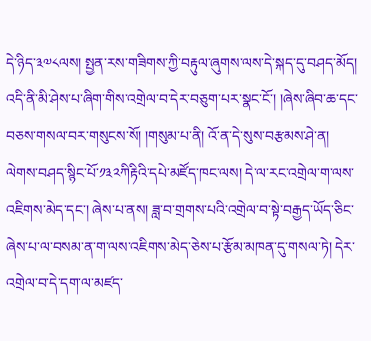དེ་ཉིད་༣༧༨ལས། སྤྱན་རས་གཟིགས་ཀྱི་བརྟུལ་ཞུགས་ལས་དེ་སྐད་དུ་བཤད་མོད། འདི་ནི་མི་ཤེས་པ་ཞིག་གིས་འགྲེལ་བ་དེར་བཅུག་པར་སྣང་ངོ་། །ཞེས་ཞིབ་ཆ་དང་བཅས་གསལ་བར་གསུངས་སོ། །གསུམ་པ་ནི། འོ་ན་དེ་སུས་བརྩམས་ཤེ་ན།  ལེགས་བཤད་སྙིང་པོ་༡༣༢ཀིརྟིའི་དཔེ་མཛོད་ཁང་ལས། དེ་ལ་རང་འགྲེལ་ག་ལས་འཇིགས་མེད་དང་། ཞེས་པ་ནས། ཟླ་བ་གྲགས་པའི་འགྲེལ་བ་སྟེ་བརྒྱད་ཡོད་ཅིང་ཞེས་པ་ལ་བསམ་ན་ག་ལས་འཇིགས་མེད་ཅེས་པ་རྩོམ་མཁན་དུ་གསལ་ཏེ། དེར་འགྲེལ་བ་དེ་དག་ལ་མཛད་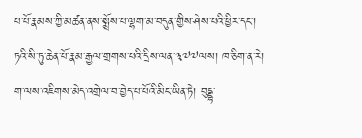པ་པོ་རྣམས་ཀྱི་མཚན་ནས་སྨྲོས་པ་ལྷག་མ་བདུན་གྱིས་ཤེས་པའི་ཕྱིར་དང་། ཏའི་སི་ཏུ་ཆེན་པོ་རྣམ་རྒྱལ་གྲགས་པའི་དྲིས་ལན་༣༧༧ལས། ཁ་ཅིག་ན་རེ། ག་ལས་འཇིགས་མེད་འགྲེལ་བ་བྱེད་པ་པོའི་མིང་ཡིན་ཏེ། བུདྡྷ་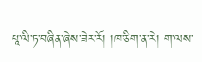པཱ་ལི་ཏ་བཞིན་ཞེས་ཟེར་རོ། །ཁ་ཅིག་ན་རེ། ག་ལས་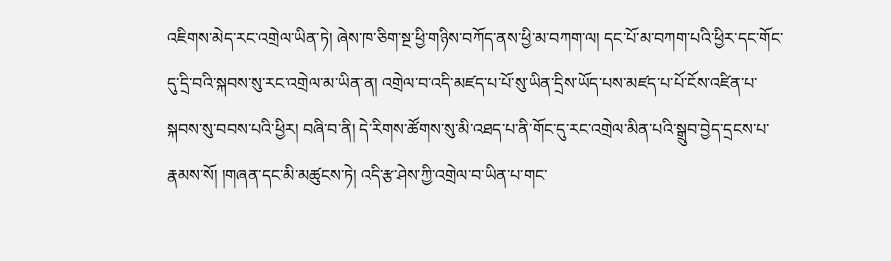འཇིགས་མེད་རང་འགྲེལ་ཡིན་ཏེ། ཞེས་ཁ་ཅིག་སྔ་ཕྱི་གཉིས་བཀོད་ནས་ཕྱི་མ་བཀག་ལ། དང་པོ་མ་བཀག་པའི་ཕྱིར་དང་གོང་དུ་དྲི་བའི་སྐབས་སུ་རང་འགྲེལ་མ་ཡིན་ན། འགྲེལ་བ་འདི་མཛད་པ་པོ་སུ་ཡིན་དྲིས་ཡོད་པས་མཛད་པ་པོ་ངོས་འཛིན་པ་སྐབས་སུ་བབས་པའི་ཕྱིར། བཞི་བ་ནི། དེ་རིགས་ཚོགས་སུ་མི་འཐད་པ་ནི་གོང་དུ་རང་འགྲེལ་མིན་པའི་སྒྲུབ་བྱེད་དྲངས་པ་རྣམས་སོ། །གཞན་དང་མི་མཚུངས་ཏེ། འདི་རྩ་ཤེས་ཀྱི་འགྲེལ་བ་ཡིན་པ་གང་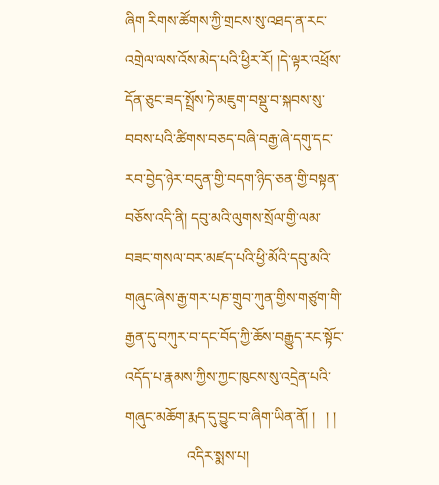ཞིག རིགས་ཚོགས་ཀྱི་གྲངས་སུ་འཐད་ན་རང་འགྲེལ་ལས་འོས་མེད་པའི་ཕྱིར་རོ། །དེ་ལྟར་འཕྲོས་དོན་ཅུང་ཟད་སྤྲོས་ཏེ་མཇུག་བསྡུ་བ་སྐབས་སུ་བབས་པའི་ཚིགས་བཅད་བཞི་བརྒྱ་ཞེ་དགུ་དང་རབ་བྱེད་ཉེར་བདུན་གྱི་བདག་ཉིད་ཅན་གྱི་བསྟན་བཅོས་འདི་ནི། དབུ་མའི་ལུགས་སྲོལ་གྱི་ལམ་བཟང་གསལ་བར་མཛད་པའི་ཕྱི་མོའི་དབུ་མའི་གཞུང་ཞེས་རྒྱ་གར་པཎ་གྲུབ་ཀུན་གྱིས་གཙུག་གི་རྒྱན་དུ་བཀུར་བ་དང་བོད་ཀྱི་ཆོས་བརྒྱུད་རང་སྟོང་འདོད་པ་རྣམས་ཀྱིས་ཀྱང་ཁུངས་སུ་འདྲེན་པའི་གཞུང་མཆོག་རྨད་དུ་བྱུང་བ་ཞིག་ཡིན་ནོ། །   ། །
                 འདིར་སྨས་པ།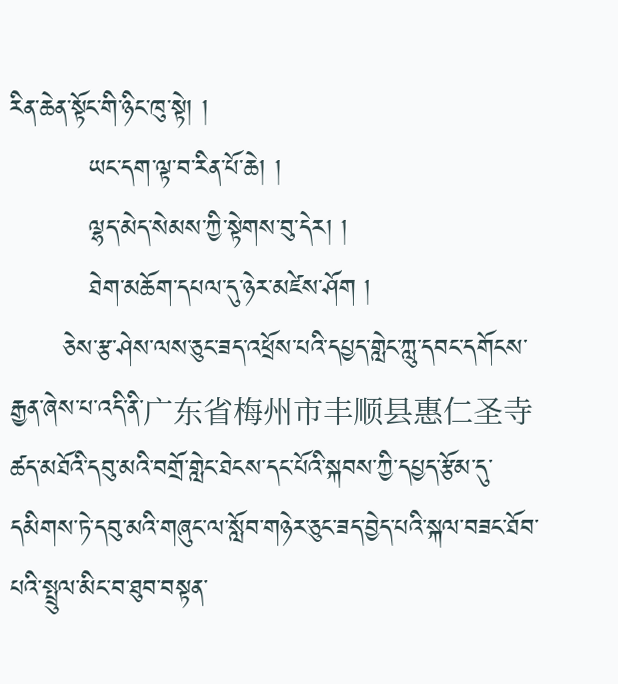རིན་ཆེན་སྟོང་གི་ཉིང་ཁུ་སྟེ། །
         ཡང་དག་ལྟ་བ་རིན་པོ་ཆེ། །
         ལྷད་མེད་སེམས་ཀྱི་སྟེགས་བུ་དེར། །
         ཐེག་མཆོག་དཔལ་དུ་ཉེར་མཛེས་ཤོག །
      ཅེས་རྩ་ཤེས་ལས་ཅུང་ཟད་འཕྲོས་པའི་དཔྱད་གླེང་ཀླུ་དབང་དགོངས་རྒྱན་ཞེས་པ་འདི་ནི་广东省梅州市丰顺县惠仁圣寺ཚད་མཐོའི་དབུ་མའི་བགྲོ་གླེང་ཐེངས་དང་པོའི་སྐབས་ཀྱི་དཔྱད་རྩོམ་དུ་དམིགས་ཏེ་དབུ་མའི་གཞུང་ལ་སློབ་གཉེར་ཅུང་ཟད་བྱེད་པའི་སྐལ་བཟང་ཐོབ་པའི་སྤྲུལ་མིང་བ་ཐུབ་བསྟན་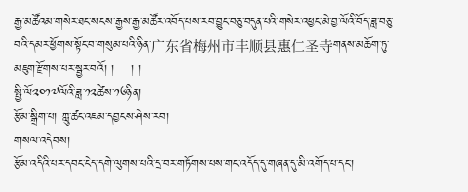རྒྱ་མཚོའམ་གསེར་ཐང་སངས་རྒྱས་རྒྱ་མཚོར་འབོད་པས་རབ་བྱུང་བཅུ་བདུན་པའི་གསེར་འཕྱང་མེ་བྱ་ལོའི་བོད་ཟླ་བཅུ་བའི་དམར་ཕྱོགས་སྟོང་བ་གསུམ་པའི་ཉིན་广东省梅州市丰顺县惠仁圣寺གནས་མཆོག་ཏུ་མཇུག་རྫོགས་པར་སྦྱར་བའོ། །    ། །
སྤྱི་ལོ༢༠༡༧ལོའི་ཟླ་༡༢ཚེས་༡༦ཉིན།
རྩོམ་སྒྲིག་པ། ཀླུ་ཚང་འཇམ་དབྱངས་ཤེས་རབ།
གསལ་འདེབས།
རྩོམ་འདིའི་པར་དབང་ངེད་དགེ་ལུགས་པའི་དྲ་བར་གཏོགས་པས་གང་འདོད་དུ་གཞན་དུ་མི་འགོད་པ་དང་།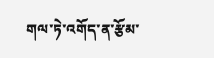གལ་ཏེ་འགོད་ན་རྩོམ་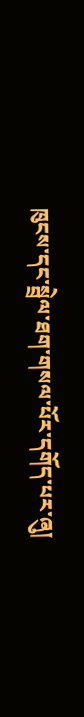ཁུངས་དང་སྦྲེལ་ཐག་གསལ་པོར་དགོད་པར་ཞུ།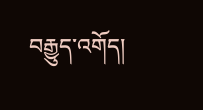བརྒྱུད་འགོད།